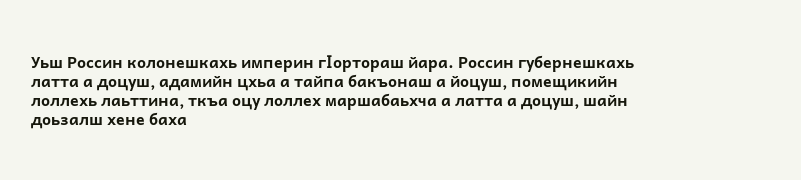Уьш Россин колонешкахь империн гӏортораш йара. Россин губернешкахь латта а доцуш, адамийн цхьа а тайпа бакъонаш а йоцуш, помещикийн лоллехь лаьттина, ткъа оцу лоллех маршабаьхча а латта а доцуш, шайн доьзалш хене баха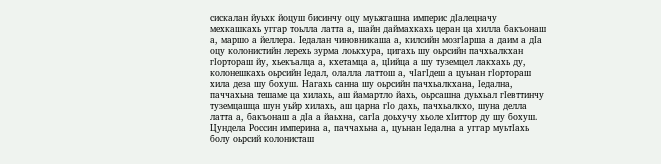сискалан йуьхк йоцуш бисинчу оцу муьжгашна империс дӏалецначу мехкашкахь уггар тоьлла латта а, шайн даймахкахь церан ца хилла бакъонаш а, маршо а йеллера. Ӏедалан чиновникаша а, килсийн мозгӏарша а даим а дӏа оцу колонистийн лерехь зурма лоькхура, цигахь шу оьрсийн пачхьалкхан гӏортораш йу, хьекъалца а, кхетамца а, цӏийца а шу туземцел лакхахь ду, колонешкахь оьрсийн ӏедал, олалла латтош а, чӏагӏдеш а цуьнан гӏортораш хила деза шу бохуш. Нагахь санна шу оьрсийн пачхьалкхана, ӏедална, паччахьна тешаме ца хилахь, аш йамартло йахь, оьрсашна дуьхьал гӏевттинчу туземцашца шун уьйр хилахь, аш царна гӏо дахь, пачхьалкхо, шуна делла латта а, бакъонаш а дӏа а йаьхна, сагӏа доьхучу хьоле хӏиттор ду шу бохуш. Цундела Россин империна а, паччахьна а, цуьнан ӏедална а уггар муьтӏахь болу оьрсий колонисташ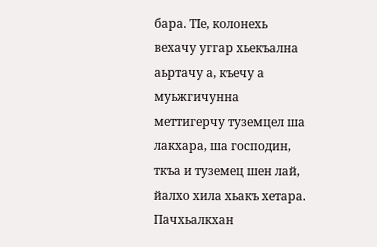бара. Тӏе, колонехь вехачу уггар хьекъална аьртачу а, къечу а муьжгичунна меттигерчу туземцел ша лакхара, ша господин, ткъа и туземец шен лай, йалхо хила хьакъ хетара.
Пачхьалкхан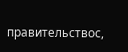правительствос,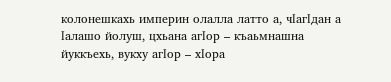колонешкахь империн олалла латто а, чӏагӏдан а ӏалашо йолуш, цхьана агӏор – къаьмнашна йуккъехь, вукху агӏор – хӏора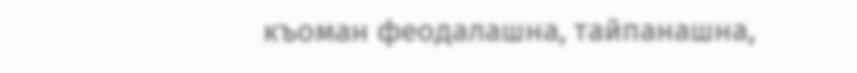къоман феодалашна, тайпанашна,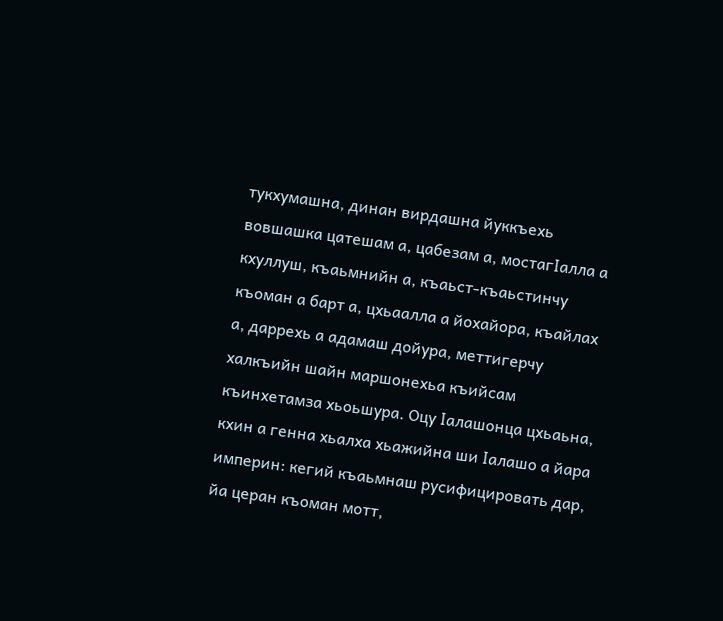тукхумашна, динан вирдашна йуккъехь вовшашка цатешам а, цабезам а, мостагӏалла а кхуллуш, къаьмнийн а, къаьст-къаьстинчу къоман а барт а, цхьаалла а йохайора, къайлах а, даррехь а адамаш дойура, меттигерчу халкъийн шайн маршонехьа къийсам къинхетамза хьоьшура. Оцу ӏалашонца цхьаьна, кхин а генна хьалха хьажийна ши ӏалашо а йара империн: кегий къаьмнаш русифицировать дар, йа церан къоман мотт,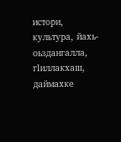истори, культура, йахь-оьздангалла, гӏиллакхаш, даймахке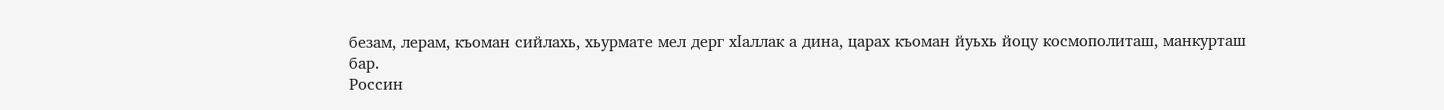безам, лерам, къоман сийлахь, хьурмате мел дерг хӏаллак а дина, царах къоман йуьхь йоцу космополиташ, манкурташ бар.
Россин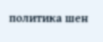политика шен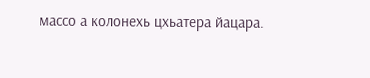массо а колонехь цхьатера йацара.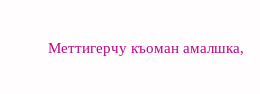Меттигерчу къоман амалшка,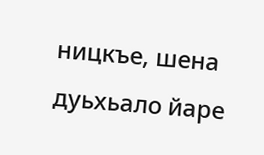ницкъе, шена дуьхьало йаре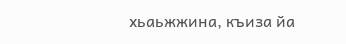хьаьжжина, къиза йа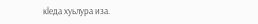кӏеда хуьлура иза.